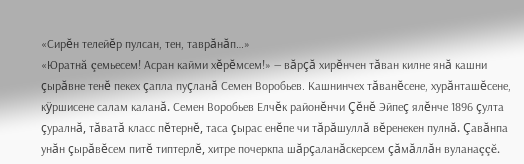«Сирĕн телейĕр пулсан, тен, таврăнăп…»
«Юратнă çемьесем! Асран кайми хĕрĕмсем!» — вăрçă хирĕнчен тăван килне янă кашни çырăвне тенĕ пекех çапла пуçланă Семен Воробьев. Кашнинчех тăванĕсене, хурăнташĕсене, кÿршисене салам каланă. Семен Воробьев Елчĕк районĕнчи Çĕнĕ Эйпеç ялĕнче 1896 çулта çуралнă, тăватă класс пĕтернĕ, таса çырас енĕпе чи тăрăшуллă вĕренекен пулнă. Çавăнпа унăн çырăвĕсем питĕ типтерлĕ, хитре почеркпа шăрçаланăскерсем çăмăллăн вуланаççĕ.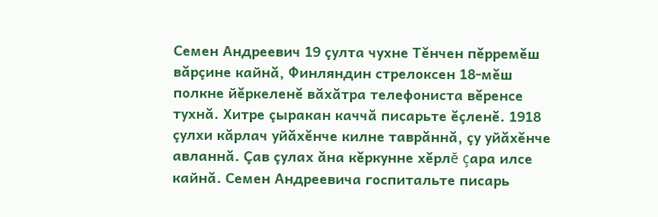Семен Андреевич 19 çулта чухне Тĕнчен пĕрремĕш вăрçине кайнă, Финляндин стрелоксен 18-мĕш полкне йĕркеленĕ вăхăтра телефониста вĕренсе тухнă. Хитре çыракан каччă писарьте ĕçленĕ. 1918 çулхи кăрлач уйăхĕнче килне таврăннă, çу уйăхĕнче авланнă. Çав çулах ăна кĕркунне хĕрлĕ çара илсе кайнă. Семен Андреевича госпитальте писарь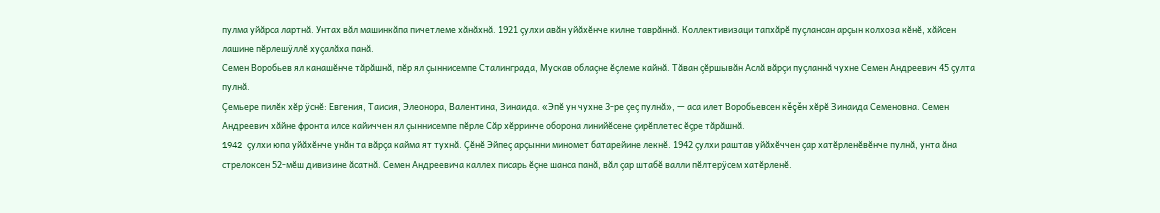пулма уйăрса лартнă. Унтах вăл машинкăпа пичетлеме хăнăхнă. 1921 çулхи авăн уйăхĕнче килне таврăннă. Коллективизаци тапхăрĕ пуçлансан арçын колхоза кĕнĕ, хăйсен лашине пĕрлешÿллĕ хуçалăха панă.
Семен Воробьев ял канашĕнче тăрăшнă, пĕр ял çыннисемпе Сталинграда, Мускав облаçне ĕçлеме кайнă. Тăван çĕршывăн Аслă вăрçи пуçланнă чухне Семен Андреевич 45 çулта пулнă.
Çемьере пилĕк хĕр ÿснĕ: Евгения, Таисия, Элеонора, Валентина, Зинаида. «Эпĕ ун чухне 3-ре çеç пулнă», — аса илет Воробьевсен кĕçĕн хĕрĕ Зинаида Семеновна. Семен Андреевич хăйне фронта илсе кайиччен ял çыннисемпе пĕрле Сăр хĕрринче оборона линийĕсене çирĕплетес ĕçре тăрăшнă.
1942 çулхи юпа уйăхĕнче унăн та вăрçа кайма ят тухнă. Çĕнĕ Эйпеç арçынни миномет батарейине лекнĕ. 1942 çулхи раштав уйăхĕччен çар хатĕрленĕвĕнче пулнă, унта ăна стрелоксен 52-мĕш дивизине ăсатнă. Семен Андреевича каллех писарь ĕçне шанса панă, вăл çар штабĕ валли пĕлтерÿсем хатĕрленĕ.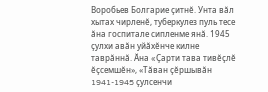Воробьев Болгарие çитнĕ. Унта вăл хытах чирленĕ, туберкулез пуль тесе ăна госпитале сипленме янă. 1945 çулхи авăн уйăхĕнче килне таврăннă. Ăна «Çарти тава тивĕçлĕ ĕçсемшĕн», «Тăван çĕршывăн 1941-1945 çулсенчи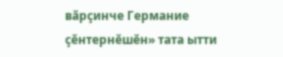вăрçинче Германие çĕнтернĕшĕн» тата ытти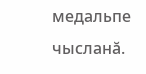медальпе чысланă.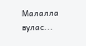Малалла вулас...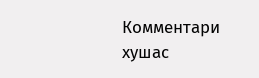Комментари хушас